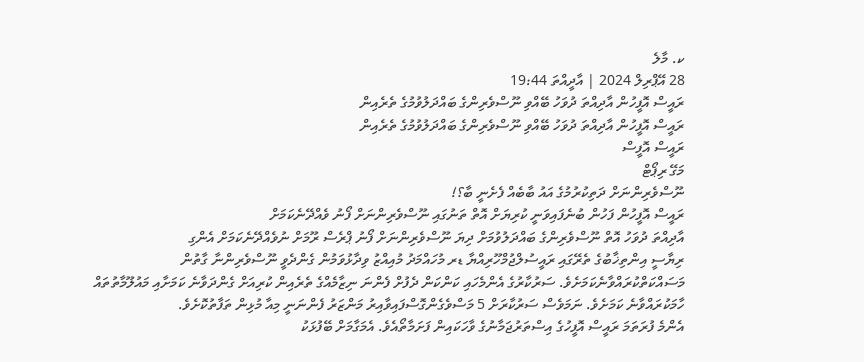ކ. މާލެ
28 އޭޕްރިލް 2024 | އާދީއްތަ 19:44
ރައީސް އޮފީހުން އާދިއްތަ ދުވަހު ބޭއްވި ނޫސްވެރިންގެ ބައްދަލުވުމުގެ ތެރެއިން
ރައީސް އޮފީހުން އާދިއްތަ ދުވަހު ބޭއްވި ނޫސްވެރިންގެ ބައްދަލުވުމުގެ ތެރެއިން
ރައީސް އޮފީސް
މަގޭ ރިޕޯޓް
ނޫސްވެރިންނަށް ދަތިކުރުމުގެ އައު ބާބެއް ފެށެނީ ބާ؟!
ރައީސް އޮފީހުން ފަހުން ބުނެފައިވަނީ ކުރިޔަށް އޮތް ތަނުގައި ނޫސްވެރިންނަށް ފޯނު ވެއްދޭނެކަމަށް
އާދިއްތަ ދުވަހު އޮތް ނޫސްވެރިންގެ ބައްދަލުވުމަށް ދިޔަ ނޫސްވެރިންނަށް ފޯނު ޕްރެސް ރޫމަށް ނުވެއްދޭނެކަމަށް އެންގި
ރިޔާސީ އިންތިޚާބުގެ ތެރޭގައި ރައީސުލްޖުމްހޫރިއްޔާ ޑރ މުހައްމަދު މުއިއްޒު ވިދާޅުވަމުން ގެންދެވީ ނޫސްވެރިންނާ ގާތުން މަސައްކަތްކުރައްވާނެކަމަށެވެ. ސަރުކާރުގެ އެންމެހައި ކަންކަން ދެފުށް ފެންނަ ނިޒާމެއްގެ ތެރެއިން ކުރިއަށް ގެންދަވާނެ ކަމަށާއި މައުލޫމާތުތައް ހާމަކުރައްވާނެ ކަމަށެވެ. ނަމަވެސް ސަރުކާރަށް 5 މަސްވެގެންގޮސްފައިވާއިރު މަންޒަރު ފެންނަނީ މިއާ މުޅިން ތަފާތުކޮށެވެ.
އެންމެ ފުރަތަމަ ރައީސް އޮފީހުގެ އިސްތަރުޖަމާނުގެ ވާހަކައިން ފަށަމާތޯއެވެ. އެމަގާމަށް ބޭފުޅަކު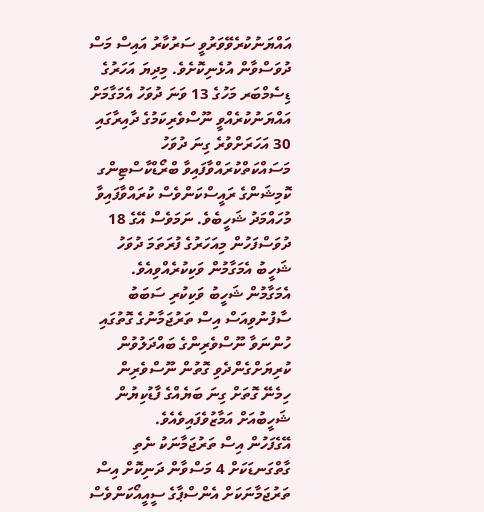އައްޔަނުކުރެވޭވަރުވީ ސަރުކާރު އައިސް މަސް ދުވަސްވާން އުޅެނިކޮށެވެ. މިދިޔަ އަހަރުގެ ޑިސެމްބަރ މަހުގެ 13 ވަނަ ދުވަހު އެމަގާމަށް އައްޔަނުކުރެއްވީ ނޫސްވެރިކަމުގެ ދާއިރާގައި 30 އަހަރަށްވުރެ ގިނަ ދުވަހު މަސައްކަތްކުރައްވާފައިވާ ބްރޯޑްކާސްޓިންގ ކޮމިޝަންގެ ރައީސްކަންވެސް ކުރައްވާފައިވާ މުހައްމަދު ޝަހީބެވެ. ނަމަވެސް އޭގެ 18 ދުވަސްފަހުން މިއަހަރުގެ ފުރަތަމަ ދުވަހު ޝަހީބު އެމަގާމުން ވަކިކުރެއްވިއެވެ. އެމަގާމުން ޝަހީބު ވަކިކުރި ސަބަބު ސާފުނުވިއަސް އިސް ތަރުޖަމާނުގެ ގޮތުގައި ހުންނަވާ ނޫސްވެރިންގެ ބައްދަލުވުން ކުރިޔަށްގެންދެވި ގޮތުން ނޫސްވެރިން ހިމެނޭ ގޮތަށް ގިނަ ބަޔެއްގެ ފާޑުކިޔުން ޝަހީބުއަށް އަމާޒުވެފައިވެއެވެ.
އޭގެފަހުން އިސް ތަރުޖަމާނަކު ނެތި ގާތްގަނޑަކަށް 4 މަސްވާން ދަނިކޮށް އިސް ތަރުޖަމާނަކަށް އެންސްޕާގެ ސީއީއޯކަންވެސް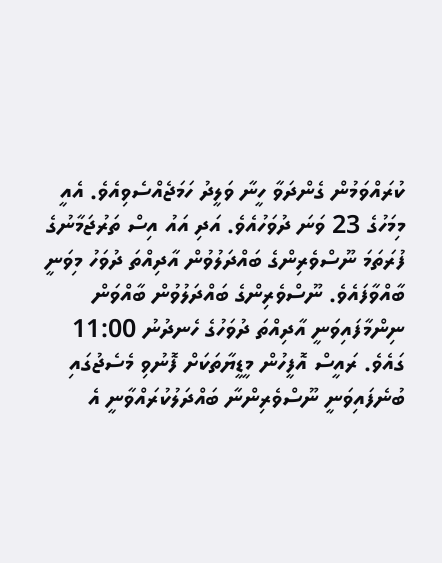ކުރައްވަމުން ގެންދަވާ ހީނާ ވަލީދު ހަމަޖެއްސެވިއެވެ. އެއީ މިމަހުގެ 23 ވަނަ ދުވަހުއެވެ. އަދި އައު އިސް ތަރުޖަމާނުގެ ފުރަތަމަ ނޫސްވެރިންގެ ބައްދަލުވުން އާދިއްތަ ދުވަހު މިވަނީ ބާއްވާފައެވެ. ނޫސްވެރިންގެ ބައްދަލުވުން ބާއްވަން ނިންމާފައިވަނީ އާދިއްތަ ދުވަހުގެ ހެނދުނު 11:00 ގައެވެ. ރައީސް އޮފީހުން މީޑީޔާތަކަށް ފޮނުވި މެސެޖުގައި ބުނެފައިވަނީ ނޫސްވެރިންނާ ބައްދަލުކުރައްވާނީ އެ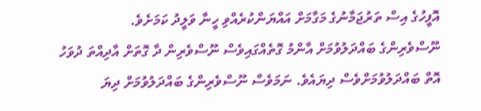އޮފީހުގެ އިސް ތަރުޖަމާނުގެ މަގާމަށް އައްޔަންކުރެއްވި ހީނާ ވަލީދު ކަމަށެވެ.
ނޫސްވެރިންގެ ބައްދަލުވުމަށް އާންމު ގޮތެއްގައިވެސް ނޫސްވެރިން ދާ ގޮތަށް އާދިއްތަ ދުވަހު އޮތް ބައްދަލުވުމަށްވެސް ދިޔައެވެ. ނަމަވެސް ނޫސްވެރިންގެ ބައްދަލުވުމަށް ދިޔަ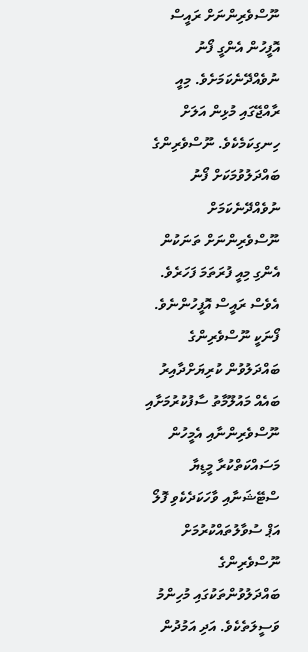ނޫސްވެރިންނަށް ރައީސް އޮފީހުން އެންގީ ފޯނު ނުވެއްދޭނެކަމަށެވެ. މިއީ ރާއްޖޭގައި މުޅިން އަލަށް ހިނގިކަމެކެވެ. ނޫސްވެރިންގެ ބައްދަލުވުމަކަށް ފޯނު ނުވެއްދޭނެކަމަށް ނޫސްވެރިންނަށް ތަނަކުން އެންގި މިއީ ފުރަތަމަ ފަހަރެވެ. އެވެސް ރައީސް އޮފީހުންނެވެ. ފޯނަކީ ނޫސްވެރިންގެ ބައްދަލުވުން ކުރިޔަށްދާއިރު ބައެއް މައުލޫމާތު ސާފުކުރުމަށާއި ނޫސްވެރިންނާއި އެމީހުން މަސައްކަތްކުރާ މީޑިޔާ ސްޓޭޝަނާއި ވާހަކަދެކެވި ފޮލޯ އަޕް ސުވާލުތައްކުރުމަށް ނޫސްވެރިންގެ ބައްދަލުވުންތަކުގައި މުހިންމު ވަސީލަތެކެވެ. އަދި އަމުދުން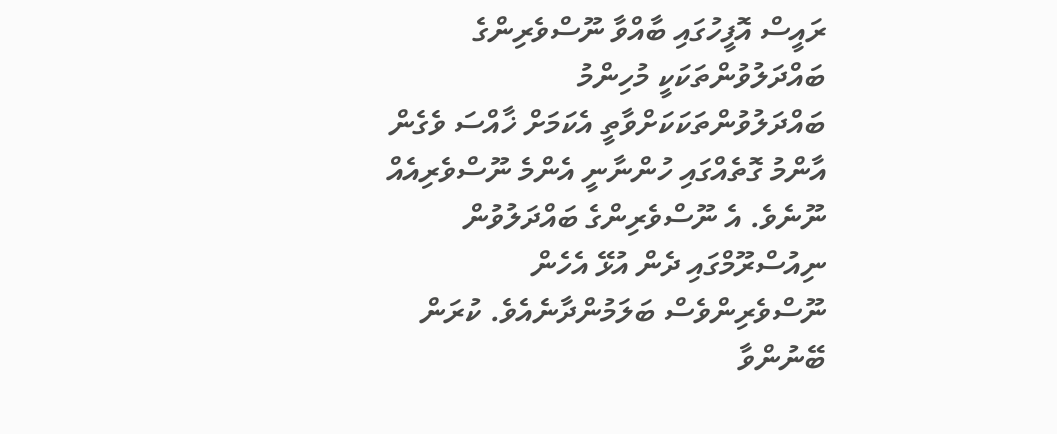ރައީސް އޮފީހުގައި ބާއްވާ ނޫސްވެރިންގެ ބައްދަލުވުންތަކަކީ މުހިންމު ބައްދަލުވުންތަކަކަށްވާތީ އެކަމަށް ޚާއްސަ ވެގެން އާންމު ގޮތެއްގައި ހުންނާނީ އެންމެ ނޫސްވެރިއެއް ނޫނެވެ. އެ ނޫސްވެރިންގެ ބައްދަލުވުން ނިއުސްރޫމްގައި ދެން އުޅޭ އެހެން ނޫސްވެރިންވެސް ބަލަމުންދާނެއެވެ. ކުރަން ބޭނުންވާ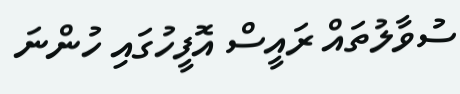ސުވާލުތައް ރައީސް އޮފީހުގައި ހުންނަ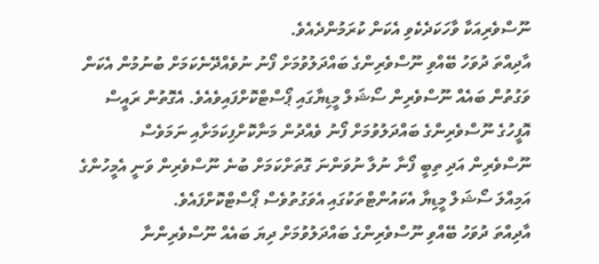ނޫސްވެރިއަކާ ވާހަކަދެކެވި އެކަން ކުރަމުންދެއެވެ.
އާދިއްތަ ދުވަހު ބޭއްވި ނޫސްވެރިންގެ ބައްދަލުވުމަށް ފޯނު ނުވެއްދޭނެކަމަށް ބުނުމުން އެކަން ވަގުތުން ބައެއް ނޫސްވެރިން ސޯޝަލް މީޑިޔާގައި ޕޯސްޓްކޮށްފައިވެއެވެ. އެގޮތުން ރައީސް އޮފީހުގެ ނޫސްވެރިންގެ ބައްދަލުވުމަށް ފޯނު ވެއްދުން މަނާކޮށްފިކަމަށާއި ނަމަވެސް ނޫސްވެރިން އަދި ތިބީ ފޯނާ ނުލާ ނުވަންނަ ގޮތަށްކަމަށް ބުނެ ނޫސްވެރިން ވަނީ އެމީހުންގެ އަމިއްލަ ސޯޝަލް މީޑިޔާ އެކައުންޓްތަކުގައި އެވަގުތުވެސް ޕޯސްޓްކޮށްފައެވެ.
އާދިއްތަ ދުވަހު ބޭއްވި ނޫސްވެރިންގެ ބައްދަލުވުމަށް ދިޔަ ބައެއް ނޫސްވެރިންނާ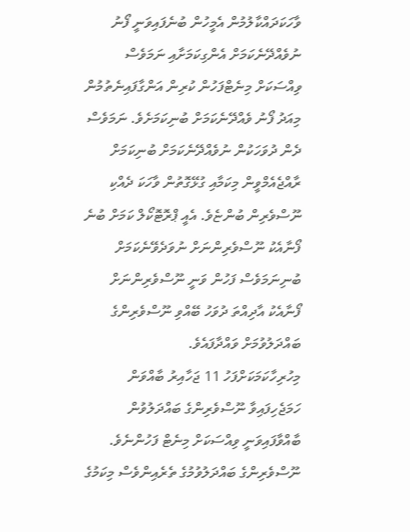ވާހަކަދައްކާލުމުން އެމީހުން ބުނެފައިވަނީ ފޯނު ނުވެއްދޭނެކަމަށް އެންގިކަމަށާއި ނަމަވެސް ވިއްސަކަށް މިނެޓްފަހުން ކުރިން އަންގާފައިނެތުމުން މިއަދު ފޯނު ވެއްދޭނެކަމަށް ބުނިކަމަށެވެ. ނަމަވެސް ދެން ދުވަހަކުން ނުވެއްދޭނެކަމަށް ބުނިކަމަށް ރާއްޖެއެމްވީން މިކަމާއި ގުޅޭގޮތުން ވާހަކަ ދެއްކި ނޫސްވެރިން ބުންޏެވެ. އެއީ ޕްރޮޓޮކޯލް ކަމަށް ބުނެ ފޯނާއެކު ނޫސްވެރިންނަށް ނުވަދެވޭނެކަމަށް ބުނިނަމަވެސް ފަހުން ވަނީ ނޫސްވެރިންނަށް ފޯނާއެކު އާދިއްތަ ދުވަހު ބޭއްވި ނޫސްވެރިންގެ ބައްދަލުވުމަށް ވައްދާފައެވެ.
މިހުރިހާކަމަކަށްފަހު 11 ޖަހާއިރު ބާއްވަން ހަމަޖެހިފައިވާ ނޫސްވެރިންގެ ބައްދަލުވުން ބާއްވާފައިވަނީ ވިއްސަކަށް މިނެޓް ފަހުންނެވެ. ނޫސްވެރިންގެ ބައްދަލުވުމުގެ ތެރެއިންވެސް މިކަމުގެ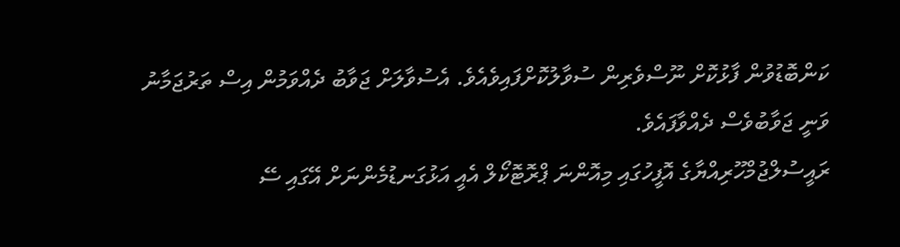ކަންބޮޑުވުން ފާޅުކޮށް ނޫސްވެރިން ސުވާލުކޮށްފައިވެއެވެ. އެސުވާލަށް ޖަވާބު ދެއްވަމުން އިސް ތަރުޖަމާނު ވަނީ ޖަވާބުވެސް ދެއްވާފައެވެ.
ރައީސުލްޖުމްހޫރިއްޔާގެ އޮފީހުގައި މިއޮންނަ ޕްރޮޓޮކޯލް އެއީ އަޅުގަނޑުމެންނަށް އޭގައި ސޭ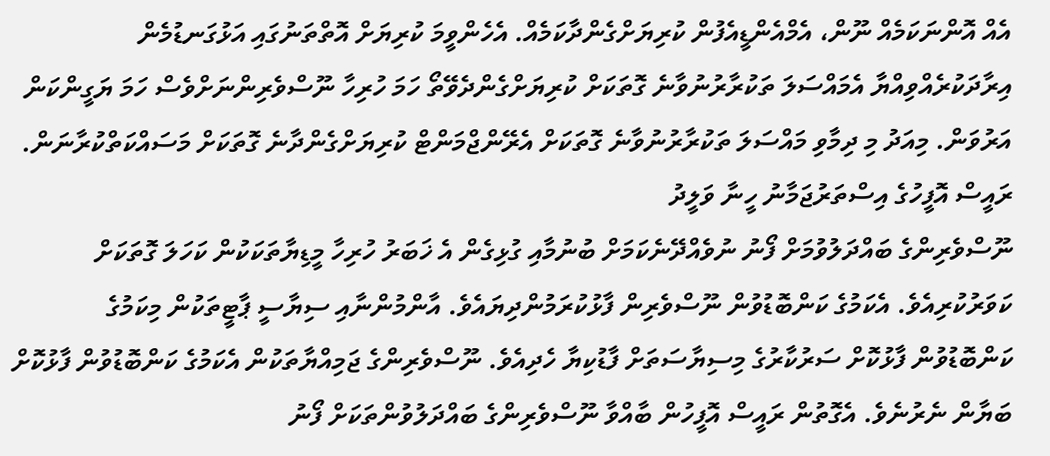އެއް އޮންނަކަމެއް ނޫން، އެމްއެންޑީއެފުން ކުރިޔަށްގެންދާކަމެއް. އެހެންވީމަ ކުރިޔަށް އޮތްތަނުގައި އަޅުގަނޑުމެން އިރާދަކުރެއްވިއްޔާ އެމައްސަލަ ތަކުރާރުނުވާނެ ގޮތަކަށް ކުރިޔަށްގެންދެވޭތޯ ހަމަ ހުރިހާ ނޫސްވެރިންނަށްވެސް ހަމަ ޔަގީންކަން އަރުވަން. މިއަދު މި ދިމާވި މައްސަލަ ތަކުރާރުނުވާނެ ގޮތަކަށް އެރޭންޖްމަންޓް ކުރިޔަށްގެންދާނެ ގޮތަކަށް މަސައްކަތްކުރާނަން.
ރައީސް އޮފީހުގެ އިސްތަރުޖަމާނު ހީނާ ވަލީދު
ނޫސްވެރިންގެ ބައްދަލުވުމަށް ފޯނު ނުވެއްދޭނެކަމަށް ބުނުމާއި ގުޅިގެން އެ ޚަބަރު ހުރިހާ މީޑިޔާތަކަކުން ކަހަލަ ގޮތަކަށް ކަވަރުކުރިއެވެ. އެކަމުގެ ކަންބޮޑުވުން ނޫސްވެރިން ފާޅުކުރަމުންދިޔައެވެ. އާންމުންނާއި ސިޔާސީ ޕާޓީތަކުން މިކަމުގެ ކަންބޮޑުވުން ފާޅުކޮށް ސަރުކާރުގެ މިސިޔާސަތަށް ފާޑުކިޔާ ހެދިއެވެ. ނޫސްވެރިންގެ ޖަމިއްޔާތަކުން އެކަމުގެ ކަންބޮޑުވުން ފާޅުކޮށް ބަޔާން ނެރުނެވެ. އެގޮތުން ރައީސް އޮފީހުން ބާއްވާ ނޫސްވެރިންގެ ބައްދަލުވުންތަކަށް ފޯނު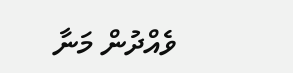ވެއްދުން މަނާ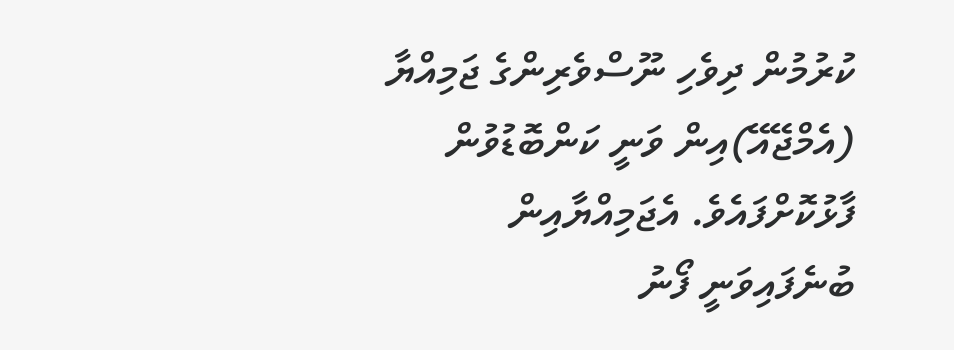ކުރުމުން ދިވެހި ނޫސްވެރިންގެ ޖަމިއްޔާ (އެމްޖޭއޭ)އިން ވަނީ ކަންބޮޑުވުން ފާޅުކޮށްފައެވެ. އެޖަމިއްޔާއިން ބުނެފައިވަނީ ފޯނު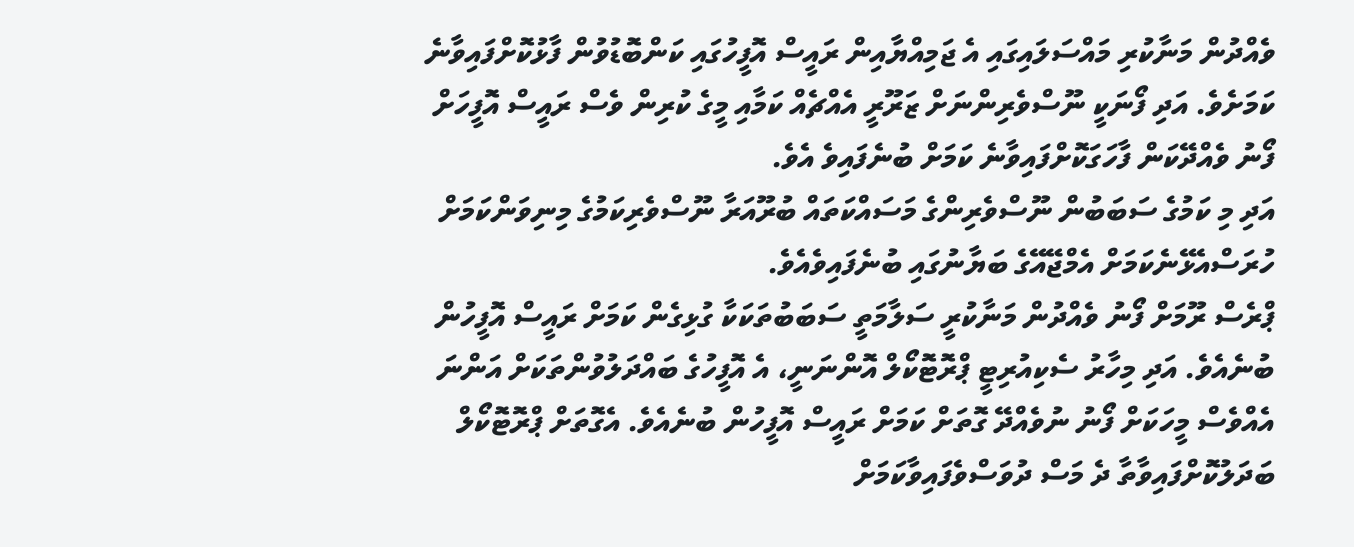ވެއްދުން މަނާކުރި މައްސަލައިގައި އެ ޖަމިއްޔާއިން ރައީސް އޮފީހުގައި ކަންބޮޑުވުން ފާޅުކޮށްފައިވާނެ ކަމަށެވެ. އަދި ފޯނަކީ ނޫސްވެރިންނަށް ޒަރޫރީ އެއްޗެއް ކަމާއި މީގެ ކުރިން ވެސް ރައީސް އޮފީހަށް ފޯނު ވެއްދޭކަން ފާހަގަކޮށްފައިވާނެ ކަމަށް ބުނެފައިވެ އެވެ.
އަދި މި ކަމުގެ ސަބަބުން ނޫސްވެރިންގެ މަސައްކަތައް ބުރޫއަރާ ނޫސްވެރިކަމުގެ މިނިވަންކަމަށް ހުރަސްއެޅޭނެކަމަށް އެމްޖޭއޭގެ ބަޔާނުގައި ބުނެފައިވެއެވެ.
ޕްރެސް ރޫމަށް ފޯނު ވެއްދުން މަނާކުރީ ސަލާމަތީ ސަބަބުތަކަކާ ގުޅިގެން ކަމަށް ރައީސް އޮފީހުން ބުނެއެވެ. އަދި މިހާރު ސެކިއުރިޓީ ޕްރޮޓޮކޯލް އޮންނަނީ، އެ އޮފީހުގެ ބައްދަލުވުންތަކަށް އަންނަ އެއްވެސް މީހަކަށް ފޯނު ނުވެއްދޭ ގޮތަށް ކަމަށް ރައީސް އޮފީހުން ބުނެއެވެ. އެގޮތަށް ޕްރޮޓޮކޯލް ބަދަލުކޮށްފައިވާތާ ދެ މަސް ދުވަސްވެފައިވާކަމަށް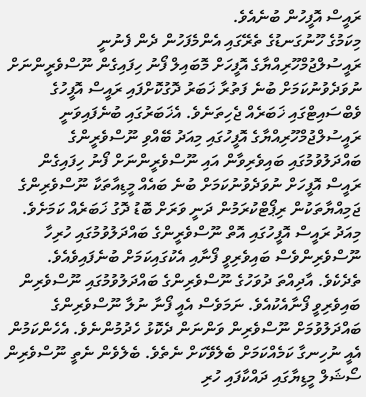ރައީސް އޮފީހުން ބުނެއެވެ.
މިކަމުގެ ހޫނުގަނޑުގެ ތެރޭގައި އެންމެފަހުން ދެން ފެނުނީ ރައީސުލްޖުމްހޫރިއްޔާގެ އޮފީހަށް މޮބައިލް ފޯނު ހިފައިގެން ނޫސްވެރީންނަށް ނުވަދެވުނުކަމަށް ބުނެ ފަތުރާ ޚަބަރު ދޮގުކޮށްފައި ރައީސް އޮފީހުގެ ވެބްސައިޓްގައި ޚަބަރެއް ޖެހިތަނެވެ. އެޚަބަރުގައި ބުނެފައިވަނީ ރައީސުލްޖުމްހޫރިއްޔާގެ އޮފީހުގައި މިއަދު ބޭއްވި ނޫސްވެރީންގެ ބައްދަލުވުމުގައި ބައިވެރިވާން އައި ނޫސްވެރީންނަށް ފޯނު ހިފައިގެން ރައީސް އޮފީހަށް ނުވަދެވުނުކަމަށް ބުނެ ބައެއް މީޑިއާތަކާ ނޫސްވެރިންގެ ޖަމިއްޔާތަކުން ރިޕޯޓްކުރަމުން ދަނީ ވަރަށް ބޮޑު ދޮގު ޚަބަރެއް ކަމަށެވެ. މިއަދު ރައީސް އޮފީހުގައި އޮތް ނޫސްވެރީންގެ ބައްދަލުވުމުގައި ހުރިހާ ނޫސްވެރިންވެސް ބައިވެރިވީ ފޯނާއި އެކުގައިކަމަށް ބުނެފައިވެއެވެ.
ތެދެކެވެ. އާދިއްތަ ދުވަހުގެ ނޫސްވެރިންގެ ބައްދަލުވުމުގައި ނޫސްވެރިން ބައިވެރިވީ ފޯނާއެކުއެވެ. ނަމަވެސް އެއީ ފޯނާ ނުލާ ނޫސްވެރިންގެ ބައްދަލުވުމަށް ނޫސްވެރިން ވަންނަން ދެކޮޅު ހެދުމުންނެވެ. އެހެންކަމުން އެއީ ނުހިނގާ ކަމެއްކަމަށް ބެލެވޭކަށް ނެތެވެ. ބެލެވެން ނެތީ ނޫސްވެރިން ސޯޝަލް މީޑިޔާގައި ދައްކާފައި ހުރި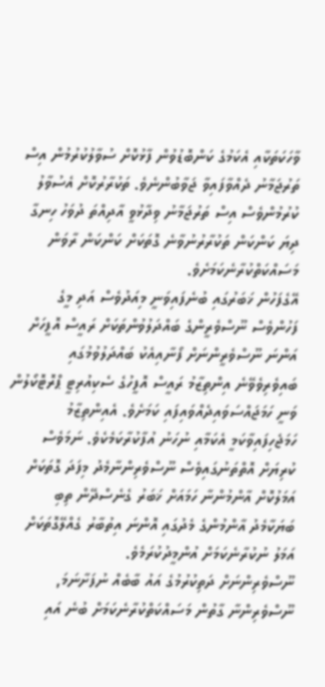ވާހަކަތަކާއި އެކަމުގެ ކަންބޮޑުވުން ފާޅުކޮށް ސުވާލުކުރުމުން އިސް ތަރުޖަމާނު ދެއްވާފައިވާ ޖަވާބުންނެވެ. ތަކުރާރުކޮށް އެސުވާލު ކުރުމުންވެސް އިސް ތަރުޖަމާނު ވިދާޅުވީ އާދިއްތަ ދުވަހު ހިނގާ ދިޔަ ކަންކަން ތަކުރާރުނުވާނެ ގޮތަކަށް ކަންކަން ރާވަން މަސައްކަތްކުރާނެކަމަށެވެ.
އޭގެފަހުން ޚަބަރުގައި ބުނެފައިވަނީ މިއަދުވެސް އަދި މީގެ ފަހުންވެސް ނޫސްވެރީންގެ ބައްދަލުވުންތަކަށް ރައީސް އޮފީހަށް އަންނަ ނޫސްވެރީންނަށް ފޯނާއިއެކު ބައްދަލުވުމުގައި ބައިވެރިވެވޭނެ އިންތިޒާމު ރައީސް އޮފީހުގެ ސެކިއުރިޓީ ޕްރޮޓޮކޯލުން ވަނީ ހަމަޖައްސަވައިދެއްވައިފައި ކަމަށެވެ. އެއިންތިޒާމު ހަމަޖެހިފައިވާކަމީ އެކަމާއި ނުހަނު އުފާކުރާކަމެކެވެ. ނަމަވެސް ކުރިޔަށް އޮތްތަނުގައިވެސް ނޫސްވެރިންނާމެދު މިފަދަ ގޮތަކަށް އަމަލުކޮށް އާންމުންނާ ހަމައަށް ޚަބަރު ގެނެސްދޭން ތިބި ބަޔަކާމެދު އާންމުންގެ މެދުގައި އޮންނަ އިތުބާރު ގެއްލޭގޮތަކަށް އަމަލު ނުކުރާނެކަމަށް އުންމީދުކުރަމެވެ.
ނޫސްވެރިންނަށް ދަތިކުރުމުގެ އައު ބާބެއް ނުފަށާނަމަ, ނޫސްވެރިންނާ ގާތުން މަސައްކަތްކުރާނެކަމަށް ބުނެ އައި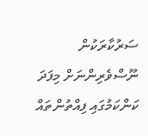ސަރުކާރަކުން ނޫސްވެރިންނަށް މިފަދަ ކަންކަމުގައި ފިއްތުންތައް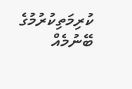ކުރިމަތިކުރުމުގެ ބޭނުމެއް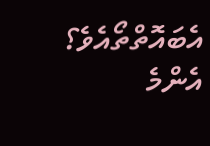އެބައޮތްތޯއެވެ؟
އެންމެ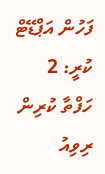ފަހުން އަޕްޑޭޓް ކުރީ: 2 ހަފްތާ ކުރިން
ރިވިއު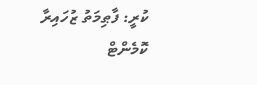ކުރީ: ފާޠިމަތު ޒުހައިރާ
ކޮމެންޓް